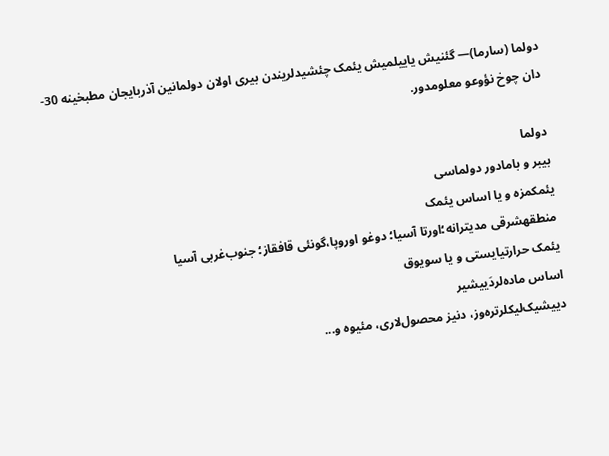دولما (سارما)— گئنیش یاییلمیش یئمک چئشیدلریندن بیری اولان دولمانین آذربایجان مطبخینه 30-دان چوخ نؤوعو معلومدور.

دولما
بیبر و بامادور دولماسی
یئمکمزه و یا اساس یئمک
منطقهشرقی مدیترانه؛اورتا آسیا؛ دوغو اوروپا،گونئی قافقاز؛ جنوب‌غربی آسیا
یئمک حرارتیایستی و یا سویوق
اساس ماده‌لردَییشیر
دییشیک‌لیکلرتره‌وز، دنیز محصول‌لاری، مئیوه و...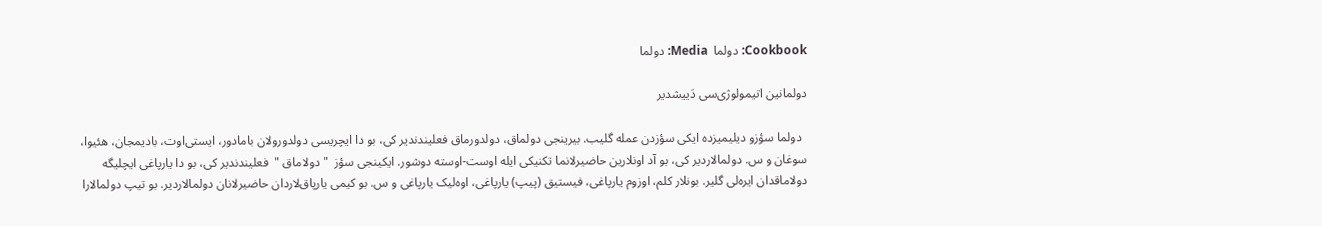Cookbook: دولما  Media: دولما

دولمانین اتیمولوژی‌سی دَییشدیر

  دولما سؤزو دیلیمیزده ایکی سؤزدن عمله گلیب. بیرینجی دولماق، دولدورماق فعلیندندیر کی، بو دا ایچریسی دولدورولان بامادور، ایستی‌اوت، بادیمجان، هئیوا، سوغان و س. دولمالاردیر کی، بو آد اونلارین حاضیرلانما تکنیکی ایله اوست-اوسته دوشور. ایکینجی سؤز  " دولاماق "  فعلیندندیر کی، بو دا یارپاغی ایچلیگه دولاماقدان ایره‌لی گلیر. بونلار کلم، اوزوم یارپاغی، فیستیق (پیپ) یارپاغی، اوه‌لیک یارپاغی و س. بو کیمی یارپاق‌لاردان حاضیرلانان دولمالاردیر. بو تیپ دولمالارا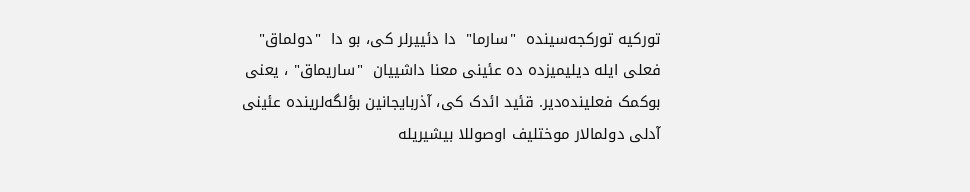تورکیه تورکجه‌سینده  "سارما‌"  دا دئییرلر کی، بو دا  "دولماق‌"  فعلی ایله دیلیمیزده ده عئینی معنا داشییان  "ساریماق‌" ، یعنی بوکمک فعلینده‌دیر. قئید ائدک کی، آذربایجانین بؤلگه‌لرینده عئینی آدلی دولمالار موختلیف اوصوللا بیشیریله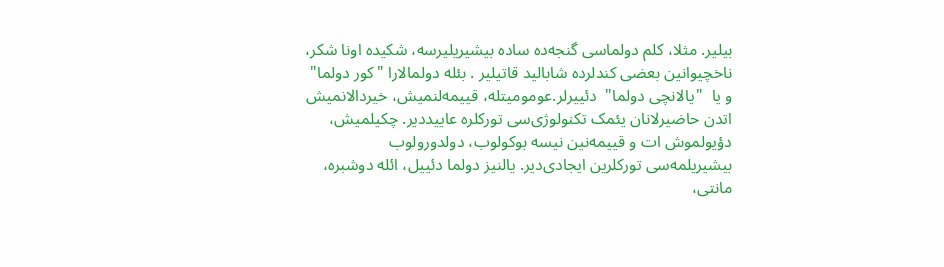بیلیر. مثلا، کلم دولماسی گنجه‌ده ساده بیشیریلیرسه، شکیده اونا شکر، ناخچیوانین بعضی کندلرده شابالید قاتیلیر . بئله دولمالارا "کور دولما‌"  و یا  "یالانچی دولما‌"  دئییرلر.عومومیتله، قییمه‌لنمیش، خیردالانمیش اتدن حاضیرلانان یئمک تکنولوژی‌سی تورکلره عاییددیر. چکیلمیش، دؤیولموش ات و قییمه‌نین نیسه بوکولوب، دولدورولوب بیشیریلمه‌سی تورکلرین ایجادی‌دیر. یالنیز دولما دئییل، ائله دوشبره، مانتی،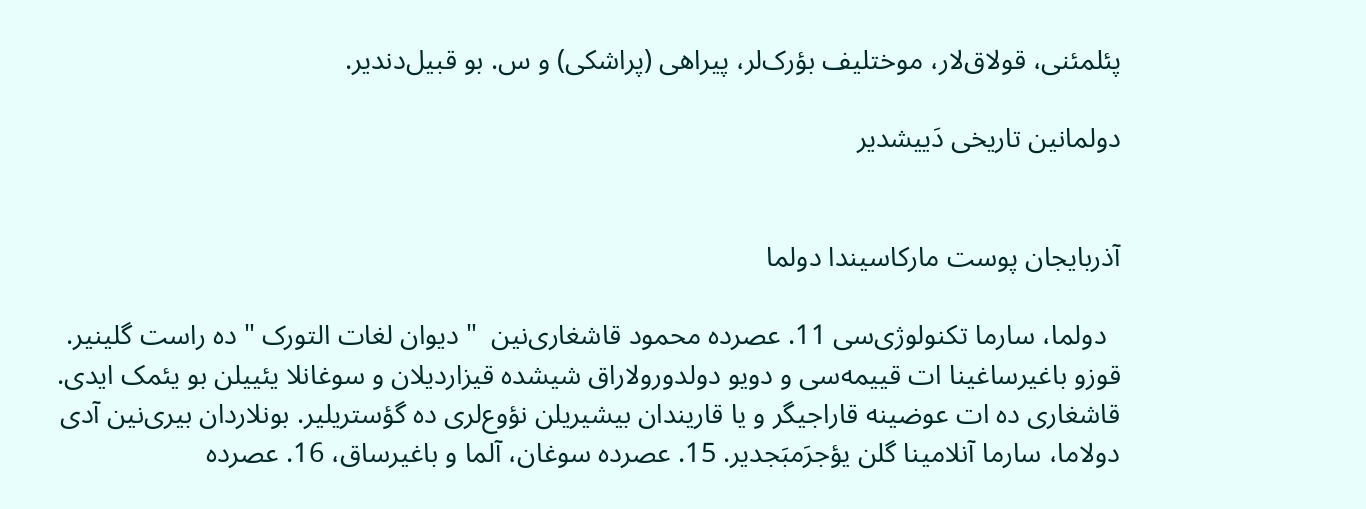پئلمئنی، قولاق‌لار، موختلیف بؤرک‌لر، پیراهی (پراشکی) و س. بو قبیل‌دندیر.

دولمانین تاریخی دَییشدیر


آذربایجان پوست مارکاسیندا دولما

  دولما، سارما تکنولوژی‌سی 11. عصرده محمود قاشغاری‌نین  " دیوان لغات التورک " ده راست گلینیر. قوزو باغیرساغینا ات قییمه‌سی و دویو دولدورولاراق شیشده قیزاردیلان و سوغانلا یئییلن بو یئمک ایدی. قاشغاری ده ات عوضینه قاراجیگر و یا قاریندان بیشیریلن نؤوع‌لری ده گؤستریلیر. بونلاردان بیری‌نین آدی دولاما، سارما آنلامینا گلن یؤجرَمبَجدیر. 15. عصرده سوغان، آلما و باغیرساق، 16. عصرده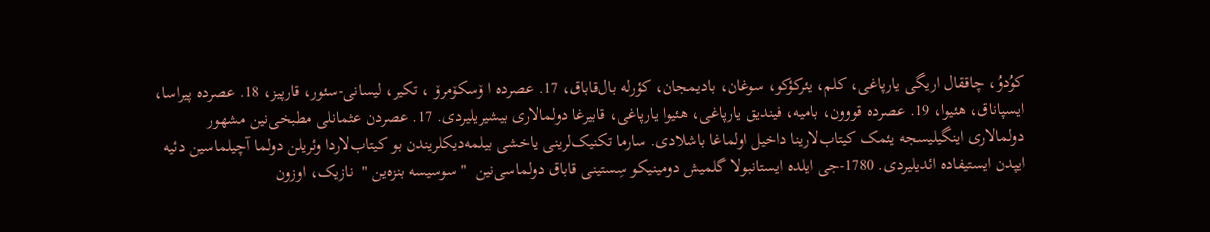کوُدوُ، چاققال اریگی یارپاغی، کلم، یئرکؤکو، سوغان، بادیمجان، کؤرله بال‌قاباق، 17. عصرده ا ۆسکۆمرۆ ، تکیر، لیسانی-سئور، قارپیز، 18. عصرده پیراسا، ایسپاناق، هئیوا، 19. عصرده قووون، بامیه، فیندیق یارپاغی، هئیوا یارپاغی، قابیرغا دولمالاری بیشیریلیردی. 17. عصردن عثمانلی مطبخی‌نین مشهور دولمالاری اینگیلیسجه یئمک کیتاب‌لارینا داخیل اولماغا باشلادی. سارما تکنیک‌لرینی یاخشی بیلمه‌دیکلریندن بو کیتاب‌لاردا وئریلن دولما آچیلماسین دئیه ایپدن ایستیفاده ائدیلیردی. 1780-جی ایلده ایستانبولا گلمیش دومینیکو سِستینی قاباق دولماسی‌نین  " سوسیسه بنزه‌ین "  نازیک، اوزون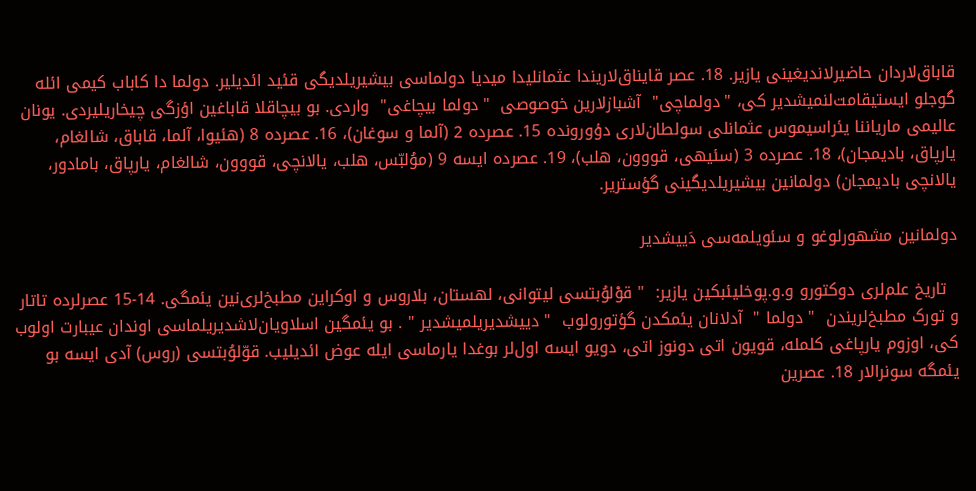قاباق‌لاردان حاضیرلاندیغینی یازیر. 18. عصر قایناق‌لاریندا عثمانلیدا میدیا دولماسی بیشیریلدیگی قئید ائدیلیر. دولما دا کاباب کیمی ائله گوجلو ایستیقامت‌لنمیشدیر کی، "دولماچی‌"  آشبازلارین خوصوصی  "دولما بیچاغی‌"  واردی. بو بیچاقلا قاباغین اؤزگی چیخاریلیردی. یونان عالیمی ماریاننا یئراسیموس عثمانلی سولطان‌لاری دؤورونده 15. عصرده 2 (آلما و سوغان)، 16. عصرده 8 (هئیوا، آلما، قاباق، شالغام، یارپاق، بادیمجان)، 18. عصرده 3 (سئیهی، قووون، هلب)، 19. عصرده ایسه 9 (موُلبّس، هلب، یالانچی، قووون، شالغام، یارپاق، بامادور، یالانچی بادیمجان) دولمانین بیشیریلدیگینی گؤستریر.

دولمانین مشهورلوغو و سئویلمه‌سی دَییشدیر

  تاریخ علم‌لری دوکتورو و.و.پوخلیئبکین یازیر:  " قوْلوُبتسی لیتوانی، لهستان، بلاروس و اوکراین مطبخ‌لری‌نین یئمگی. 14-15 عصرلرده تاتار و تورک مطبخ‌لریندن  " دولما "  آدلانان یئمکدن گؤتورولوب  " دییشدیریلمیشدیر " . بو یئمگین اسلاویان‌لاشدیریلماسی اوندان عیبارت اولوب کی، اوزوم یارپاغی کلمله، قویون اتی دونوز اتی، دویو ایسه اول‌لر بوغدا یارماسی ایله عوض ائدیلیب. قوّلوُبتسی (روس) آدی ایسه بو یئمگه سونرالار 18. عصرین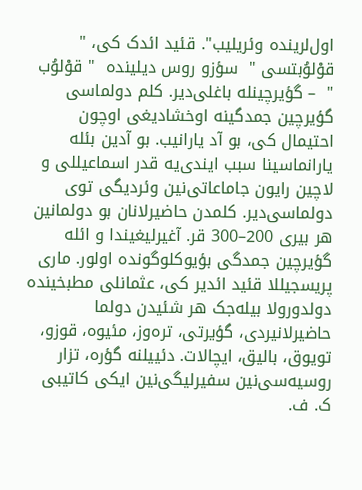اول‌لرینده وئریلیب‌". قئید ائدک کی، " قوْلوُبتسی "  سؤزو روس دیلینده  " قوْلوُب "  – گؤیرچینله باغلی‌دیر. کلم دولماسی گؤیرچین جمدگینه اوخشادیغی اوچون احتیمال کی، بو آد یارانیب. بو آدین بئله یارانماسینا سبب ایندی‌یه قدر اسماعیللی و لاچین رایون جاماعاتی‌نین وئردیگی توی دولماسی‌دیر. کلمدن حاضیرلانان بو دولمانین هر بیری 200–300 قر. آغیرلیغیندا و ائله گؤیرچین جمدگی بؤیوکلوگونده اولور. ماری پریسجیللا قئید ائدیر کی، عثمانلی مطبخینده دولدورولا بیله‌جک هر شئیدن دولما حاضیرلانیردی، گؤیرتی، تره‌وز، مئیوه، قوزو، تویوق، بالیق، ایچالات. دئییلنه گؤره، تزار روسیه‌سی‌نین سفیرلیگی‌نین ایکی کاتیبی ک. ف.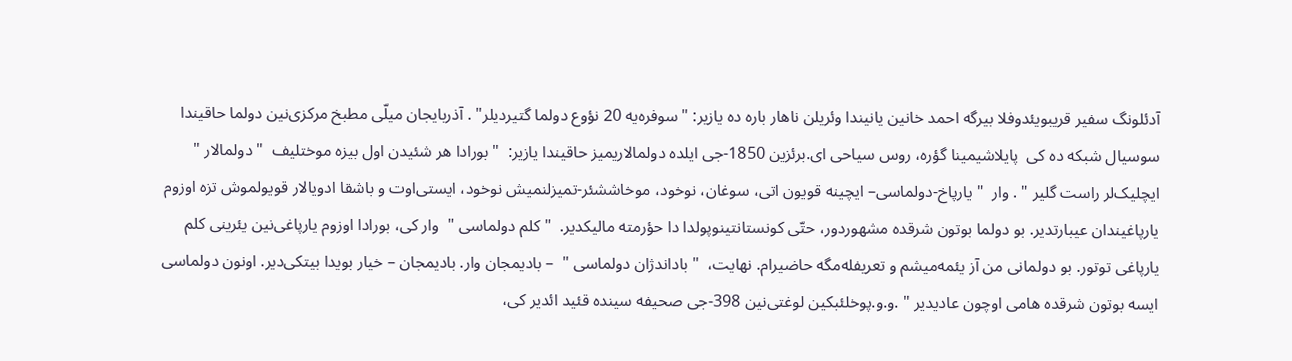آدئلونگ سفیر قریبویئدوفلا بیرگه احمد خانین یانیندا وئریلن ناهار باره ده یازیر: " سوفره‌یه 20 نؤوع دولما گتیردیلر‌" . آذربایجان میلّی مطبخ مرکزی‌نین دولما حاقیندا سوسیال شبکه ده کی  پایلاشیمینا گؤره، روس سیاحی ای.برئزین 1850-جی ایلده دولمالاریمیز حاقیندا یازیر:  " بورادا هر شئیدن اول بیزه موختلیف  " دولمالار "  ایچلیک‌لر راست گلیر " . وار  " یارپاخ-دولماسی– ایچینه قویون اتی، سوغان، نوخود، موخاششئر-تمیزلنمیش نوخود، ایستی‌اوت و باشقا ادویالار قویولموش تزه اوزوم یارپاغیندان عیبارتدیر. بو دولما بوتون شرقده مشهوردور، حتّی کونستانتینوپولدا دا حؤرمته مالیکدیر.  " کلم دولماسی "  وار کی، بورادا اوزوم یارپاغی‌نین یئرینی کلم یارپاغی توتور. بو دولمانی من آز یئمه‌میشم و تعریفله‌مگه حاضیرام. نهایت،  " باداندژان دولماسی "  – بادیمجان وار. بادیمجان – خیار بویدا بیتکی‌دیر. اونون دولماسی ایسه بوتون شرقده هامی اوچون عادیدیر " .و.و.پوخلئبکین لوغتی‌نین 398-جی صحیفه سینده قئید ائدیر کی،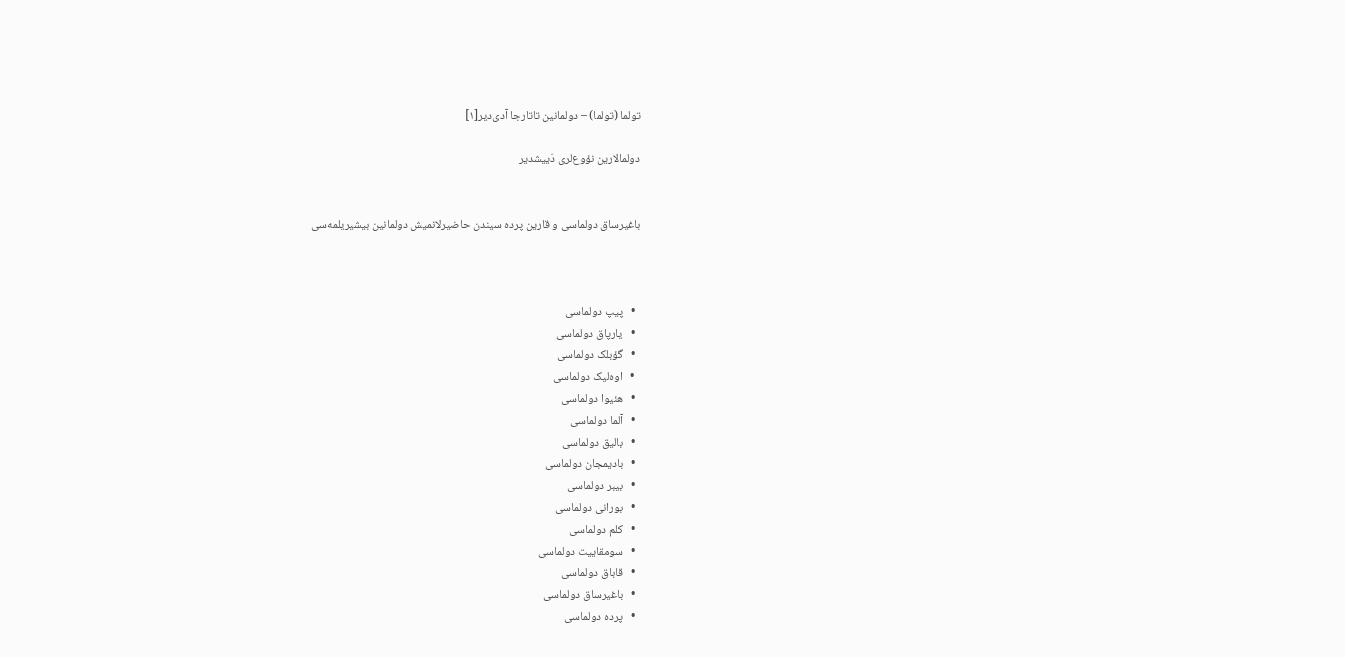تولما (تولما) – دولمانین تاتارجا آدی‌دیر[۱]

دولمالارین نؤوع‌لری دَییشدیر


باغیرساق دولماسی و قارین پرده سیندن حاضیرلانمیش دولمانین بیشیریلمه‌سی



  •   پیپ دولماسی
  •   یارپاق دولماسی
  •   گؤبلک دولماسی
  •   اوه‌لیک دولماسی
  •   هئیوا دولماسی
  •   آلما دولماسی
  •   بالیق دولماسی
  •   بادیمجان دولماسی
  •   بیبر دولماسی
  •   بورانی دولماسی
  •   کلم دولماسی
  •   سومقاییت دولماسی
  •   قاباق دولماسی
  •   باغیرساق دولماسی
  •   پرده دولماسی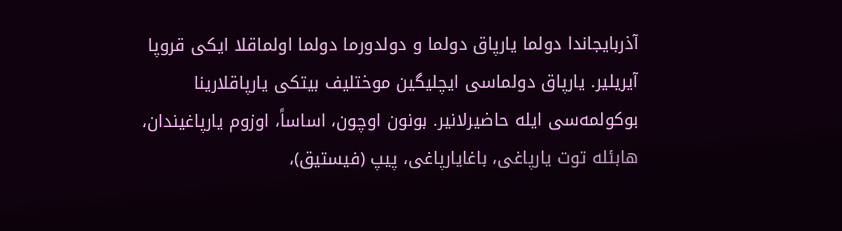آذربایجاندا دولما یارپاق دولما و دولدورما دولما اولماقلا ایکی قروپا آیریلیر. یارپاق دولماسی ایچلیگین موختلیف بیتکی یارپاقلارینا بوکولمه‌سی ایله حاضیرلانیر. بونون اوچون، اساساً، اوزوم یارپاغیندان، هابئله توت یارپاغی، باغایارپاغی، پیپ (فیستیق)،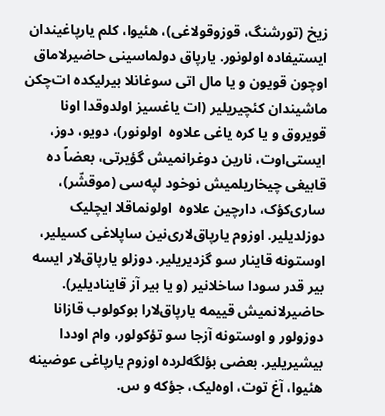زیخ (تورشنگ، قوزوقولاغی)، هئیوا، کلم یارپاغیندان ایستیفاده اولونور. یارپاق دولماسینی حاضیرلاماق اوچون قویون و یا مال اتی سوغانلا بیرلیکده ات‌چکن ماشیندان کئچیریلیر (ات یاغسیز اولدوقدا اونا قویروق و یا کره یاغی علاوه  اولونور)، دویو، دوز، ایستی‌اوت، نارین دوغرانمیش گؤیرتی، بعضاً ده قابیغی چیخاریلمیش نوخود لپه‌سی (موقشّر)، ساری‌کؤک، دارچین علاوه  اولونماقلا ایچلیک دوزلدیلیر. اوزوم یارپاق‌لاری‌نین ساپلاغی کسیلیر، اوستونه قاینار سو گزدیریلیر. دوزلو یارپاق‌لار ایسه بیر قدر سودا ساخلانیر (و یا بیر آز قاینادیلیر). حاضیرلانمیش قییمه یارپاق‌لارا بوکولوب قازانا دوزولور و اوستونه آزجا سو تؤکولور، وام اوددا بیشیریلیر. بعضی بؤلگه‌لرده اوزوم یارپاغی عوضینه هئیوا، آغ توت، اوه‌لیک، جؤکه و س.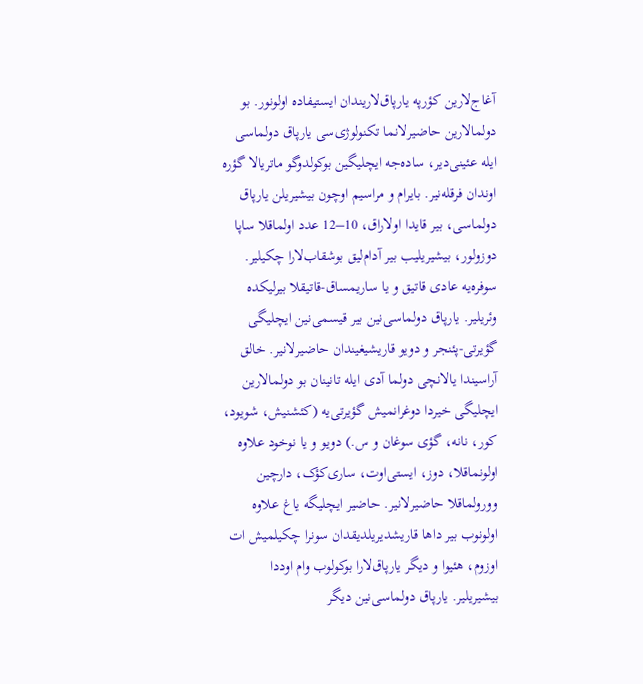آغاج‌لارین کؤرپه یارپاق‌لاریندان ایستیفاده اولونور. بو دولمالارین حاضیرلانما تکنولوژی‌سی یارپاق دولماسی ایله عئینی‌دیر، ساده‌جه ایچلیگین بوکولدوگو ماتریالا گؤره اوندان فرقله‌نیر. بایرام و مراسیم اوچون بیشیریلن یارپاق دولماسی، بیر قایدا اولاراق، 10–12 عدد اولماقلا ساپا دوزولور، بیشیریلیب بیر آدام‌لیق بوشقاب‌لارا چکیلیر. سوفره‌یه عادی قاتیق و یا ساریمساق-قاتیقلا بیرلیکده وئریلیر. یارپاق دولماسی‌نین بیر قیسمی‌نین ایچلیگی گؤیرتی-پئنجر و دویو قاریشیغیندان حاضیرلانیر. خالق آراسیندا یالانچی دولما آدی ایله تانینان بو دولمالارین ایچلیگی خیردا دوغرانمیش گؤیرتی‌یه (کئشنیش، شویود، کور، نانه، گؤی سوغان و س.) دویو و یا نوخود علاوه  اولونماقلا، دوز، ایستی‌اوت، ساری‌کؤک، دارچین وورولماقلا حاضیرلانیر. حاضیر ایچلیگه یاغ علاوه  اولونوب بیر داها قاریشدیریلدیقدان سونرا چکیلمیش ات اوزوم، هئیوا و دیگر یارپاق‌لارا بوکولوب وام اوددا بیشیریلیر. یارپاق دولماسی‌نین دیگر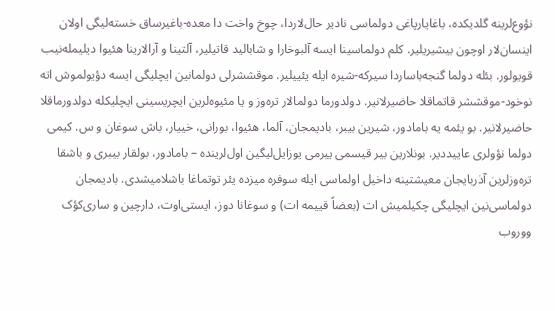نؤوع‌لرینه گلدیکده، باغایارپاغی دولماسی نادیر حال‌لاردا، چوخ واخت دا معده-باغیرساق خسته‌لیگی اولان اینسان‌لار اوچون بیشیریلیر. کلم دولماسینا ایسه آلبوخارا و شابالید قاتیلیر، آلتینا و آرالارینا هئیوا دیلیمله‌نیب قویولور. بئله دولما گنجه‌باساردا سیرکه-شیره ایله یئییلیر. موقششرلی دولمانین ایچلیگی ایسه دؤیولموش اته نوخود-موقششر قاتماقلا حاضیرلانیر. دولدورما دولمالار تره‌وز و یا مئیوه‌لرین ایچریسینی ایچلیکله دولدورماقلا حاضیرلانیر. بو یئمه یه بامادور، شیرین بیبر، بادیمجان، آلما، هئیوا، بورانی، خییار، باش سوغان و س. کیمی دولما نؤولری عاییددیر. بونلارین بیر قیسمی ییرمی یوزایل‌لیگین اول‌لرینده – بامادور، بولقار بیبری و باشقا تره‌وزلرین آذربایجان معیشتینه داخیل اولماسی ایله سوفره میزده یئر توتماغا باشلامیشدی. بادیمجان دولماسی‌نین ایچلیگی چکیلمیش ات (بعضاً قییمه ات) و سوغانا دوز، ایستی‌اوت، دارچین و ساری‌کؤک ووروب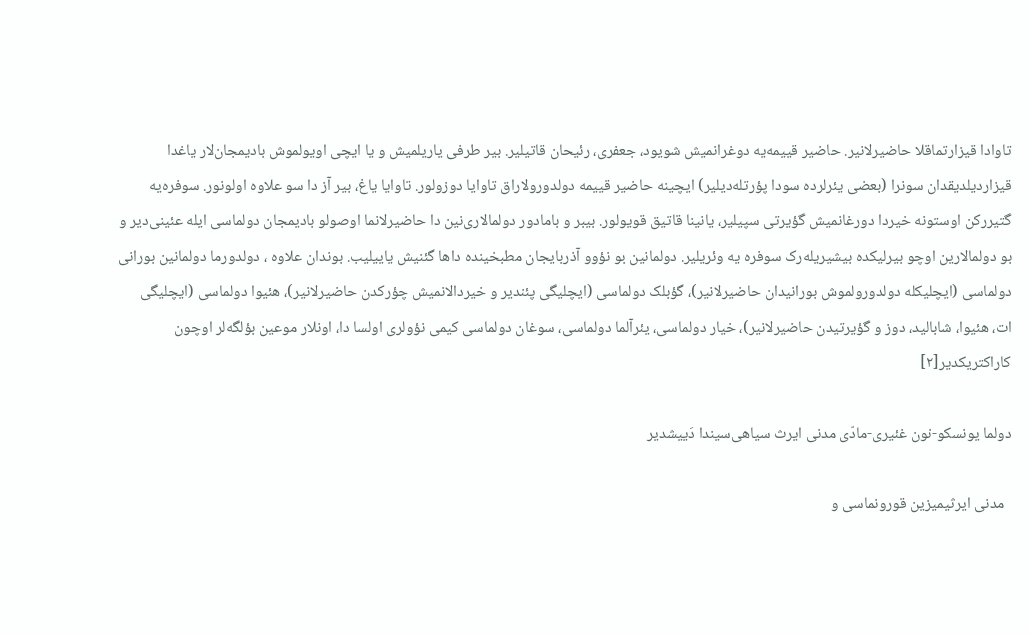تاوادا قیزارتماقلا حاضیرلانیر. حاضیر قییمه‌یه دوغرانمیش شویود، جعفری، رئیحان قاتیلیر. بیر طرفی یاریلمیش و یا ایچی اویولموش بادیمجان‌لار یاغدا قیزاردیلدیقدان سونرا (بعضی یئرلرده سودا پؤرتله‌دیلیر) ایچینه حاضیر قییمه دولدورولاراق تاوایا دوزولور. تاوایا یاغ، بیر آز دا سو علاوه اولونور. سوفره‌یه گتیررکن اوستونه خیردا دورغانمیش گؤیرتی سپیلیر، یانینا قاتیق قویولور. بیبر و بامادور دولمالاری‌نین دا حاضیرلانما اوصولو بادیمجان دولماسی ایله عئینی‌دیر و بو دولمالارین اوچو بیرلیکده بیشیریله‌رک سوفره یه وئریلیر. دولمانین بو نؤوو آذربایجان مطبخینده داها گئنیش یاییلیب. بوندان علاوه ، دولدورما دولمانین بورانی دولماسی (ایچلیکله دولدورولموش بورانیدان حاضیرلانیر)، گؤبلک دولماسی (ایچلیگی پئندیر و خیردالانمیش چؤرکدن حاضیرلانیر)، هئیوا دولماسی (ایچلیگی ات، هئیوا، شابالید، دوز و گؤیرتیدن حاضیرلانیر)، خیار دولماسی، یئرآلما دولماسی، سوغان دولماسی کیمی نؤولری اولسا دا، اونلار موعین بؤلگه‌لر اوچون کاراکتریکدیر[۲]

دولما یونسکو-نون غئیری-مادّی مدنی ایرث سیاهی‌سیندا دَییشدیر

  مدنی ایرثیمیزین قورونماسی و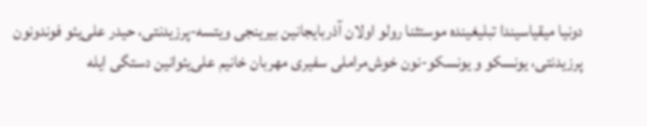دونیا میقیاسیندا تبلیغینده موستثنا رولو اولان آذربایجانین بیرینجی ویتسه-پرزیدنتی، حیدر علی‌یئو فوندونون پرزیدنتی، یونسکو و یونسکو-نون خوش‌مراملی سفیری مهربان خانیم علی‌یئوانین دستگی ایله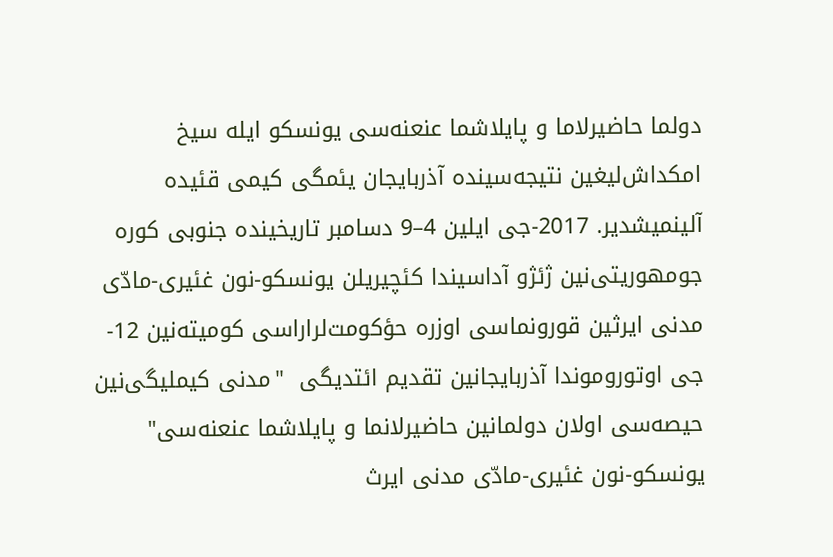دولما حاضیرلاما و پایلاشما عنعنه‌سی یونسکو ایله سیخ امکداش‌لیغین نتیجه‌سینده آذربایجان یئمگی کیمی قئیده آلینمیشدیر. 2017-جی ایلین 4–9 دسامبر تاریخینده جنوبی کوره جومهوریتی‌نین ژئژو آداسیندا کئچیریلن یونسکو-نون غئیری-مادّی مدنی ایرثین قورونماسی اوزره حؤکومت‌لراراسی کومیته‌نین 12-جی اوتوروموندا آذربایجانین تقدیم ائتدیگی  "مدنی کیملیگی‌نین حیصه‌سی اولان دولمانین حاضیرلانما و پایلاشما عنعنه‌سی‌"  یونسکو-نون غئیری-مادّی مدنی ایرث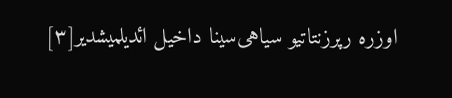اوزره رپرزنتاتیو سیاهی‌سینا داخیل ائدیلمیشدیر[۳]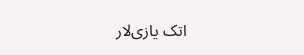اتک یازی‌لار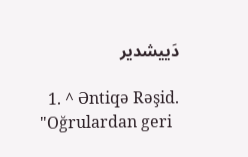دَییشدیر

  1. ^ Əntiqə Rəşid. "Oğrulardan geri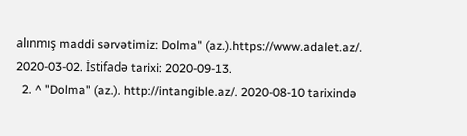alınmış maddi sərvətimiz: Dolma" (az.).https://www.adalet.az/. 2020-03-02. İstifadə tarixi: 2020-09-13.
  2. ^ "Dolma" (az.). http://intangible.az/. 2020-08-10 tarixində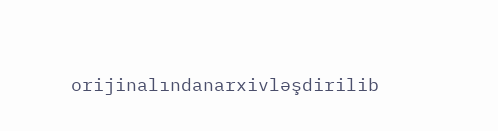orijinalındanarxivləşdirilib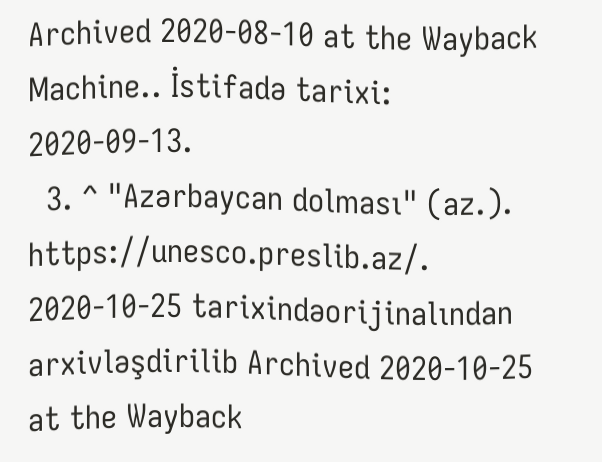Archived 2020-08-10 at the Wayback Machine.. İstifadə tarixi: 2020-09-13.
  3. ^ "Azərbaycan dolması" (az.). https://unesco.preslib.az/. 2020-10-25 tarixindəorijinalından arxivləşdirilib Archived 2020-10-25 at the Wayback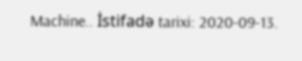Machine.. İstifadə tarixi: 2020-09-13.